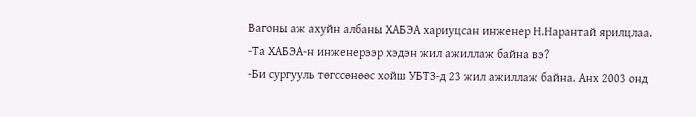Вагоны аж ахуйн албаны ХАБЭА хариуцсан инженер Н.Нарантай ярилцлаа.
-Та ХАБЭА-н инженерээр хэдэн жил ажиллаж байна вэ?
-Би сургууль төгссөнөөс хойш УБТЗ-д 23 жил ажиллаж байна. Анх 2003 онд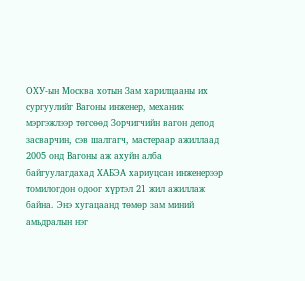ОХУ-ын Москва хотын Зам харилцааны их сургуулийг Вагоны инженер, механик мэргэжлээр төгсөөд Зорчигчийн вагон депод засварчин, сэв шалгагч, мастераар ажиллаад 2005 онд Вагоны аж ахуйн алба байгуулагдахад ХАБЭА хариуцсан инженерээр томилогдон одоог хүртэл 21 жил ажиллаж байна. Энэ хугацаанд төмөр зам миний амьдралын нэг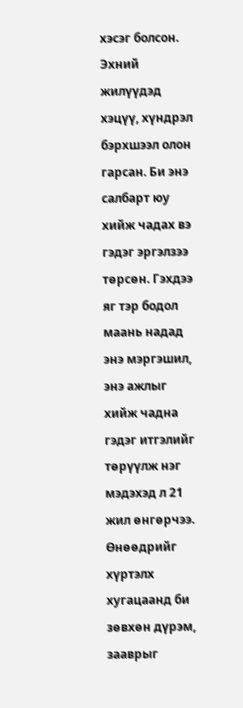хэсэг болсон. Эхний жилүүдэд хэцүү, хүндрэл бэрхшээл олон гарсан. Би энэ салбарт юу хийж чадах вэ гэдэг эргэлзээ төрсөн. Гэхдээ яг тэр бодол маань надад энэ мэргэшил, энэ ажлыг хийж чадна гэдэг итгэлийг төрүүлж нэг мэдэхэд л 21 жил өнгөрчээ. Өнөөдрийг хүртэлх хугацаанд би зөвхөн дүрэм, зааврыг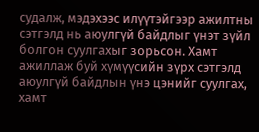судалж, мэдэхээс илүүтэйгээр ажилтны сэтгэлд нь аюулгүй байдлыг үнэт зүйл болгон суулгахыг зорьсон. Хамт ажиллаж буй хүмүүсийн зүрх сэтгэлд аюулгүй байдлын үнэ цэнийг суулгах, хамт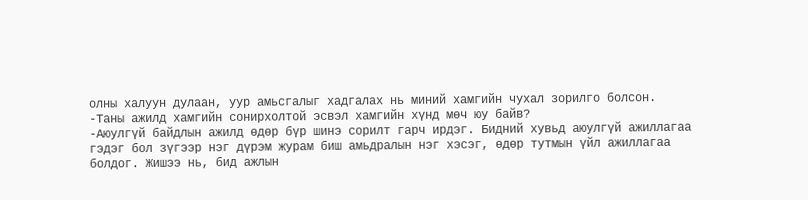олны халуун дулаан, уур амьсгалыг хадгалах нь миний хамгийн чухал зорилго болсон.
-Таны ажилд хамгийн сонирхолтой эсвэл хамгийн хүнд мөч юу байв?
-Аюулгүй байдлын ажилд өдөр бүр шинэ сорилт гарч ирдэг. Бидний хувьд аюулгүй ажиллагаа гэдэг бол зүгээр нэг дүрэм журам биш амьдралын нэг хэсэг, өдөр тутмын үйл ажиллагаа болдог. Жишээ нь, бид ажлын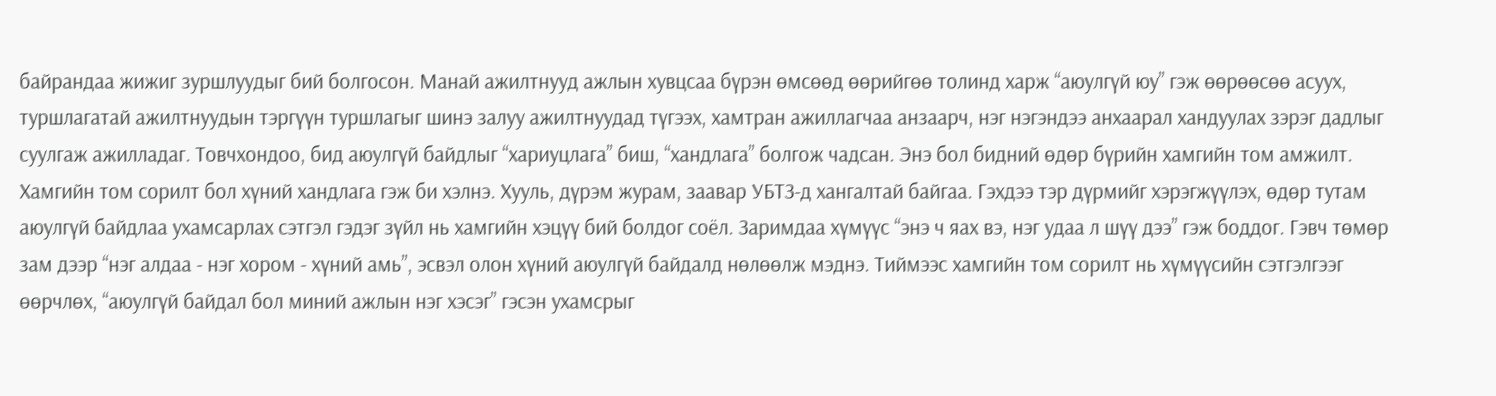байрандаа жижиг зуршлуудыг бий болгосон. Манай ажилтнууд ажлын хувцсаа бүрэн өмсөөд өөрийгөө толинд харж “аюулгүй юу” гэж өөрөөсөө асуух, туршлагатай ажилтнуудын тэргүүн туршлагыг шинэ залуу ажилтнуудад түгээх, хамтран ажиллагчаа анзаарч, нэг нэгэндээ анхаарал хандуулах зэрэг дадлыг суулгаж ажилладаг. Товчхондоо, бид аюулгүй байдлыг “хариуцлага” биш, “хандлага” болгож чадсан. Энэ бол бидний өдөр бүрийн хамгийн том амжилт. Хамгийн том сорилт бол хүний хандлага гэж би хэлнэ. Хууль, дүрэм журам, заавар УБТЗ-д хангалтай байгаа. Гэхдээ тэр дүрмийг хэрэгжүүлэх, өдөр тутам аюулгүй байдлаа ухамсарлах сэтгэл гэдэг зүйл нь хамгийн хэцүү бий болдог соёл. Заримдаа хүмүүс “энэ ч яах вэ, нэг удаа л шүү дээ” гэж боддог. Гэвч төмөр зам дээр “нэг алдаа - нэг хором - хүний амь”, эсвэл олон хүний аюулгүй байдалд нөлөөлж мэднэ. Тиймээс хамгийн том сорилт нь хүмүүсийн сэтгэлгээг өөрчлөх, “аюулгүй байдал бол миний ажлын нэг хэсэг” гэсэн ухамсрыг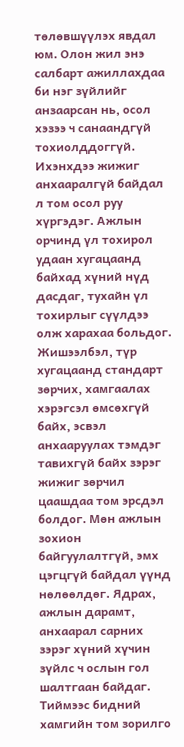төлөвшүүлэх явдал юм. Олон жил энэ салбарт ажиллахдаа би нэг зүйлийг анзаарсан нь, осол хэзээ ч санаандгүй тохиолддоггүй. Ихэнхдээ жижиг анхааралгүй байдал л том осол руу хүргэдэг. Ажлын орчинд үл тохирол удаан хугацаанд байхад хүний нүд дасдаг, тухайн үл тохирлыг сүүлдээ олж харахаа больдог. Жишээлбэл, түр хугацаанд стандарт зөрчих, хамгаалах хэрэгсэл өмсөхгүй байх, эсвэл анхааруулах тэмдэг тавихгүй байх зэрэг жижиг зөрчил цаашдаа том эрсдэл болдог. Мөн ажлын зохион байгуулалтгүй, эмх цэгцгүй байдал үүнд нөлөөлдөг. Ядрах, ажлын дарамт, анхаарал сарних зэрэг хүний хүчин зүйлс ч ослын гол шалтгаан байдаг. Тиймээс бидний хамгийн том зорилго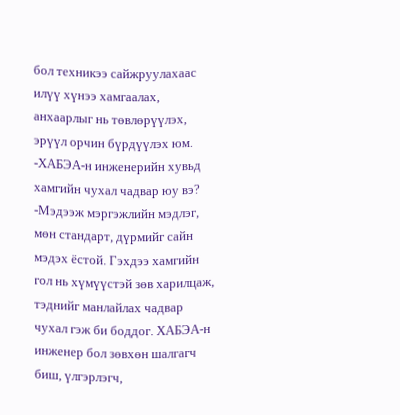бол техникээ сайжруулахаас илүү хүнээ хамгаалах, анхаарлыг нь төвлөрүүлэх, эрүүл орчин бүрдүүлэх юм.
-ХАБЭА-н инженерийн хувьд хамгийн чухал чадвар юу вэ?
-Мэдээж мэргэжлийн мэдлэг, мөн стандарт, дүрмийг сайн мэдэх ёстой. Гэхдээ хамгийн гол нь хүмүүстэй зөв харилцаж, тэднийг манлайлах чадвар чухал гэж би боддог. ХАБЭА-н инженер бол зөвхөн шалгагч биш, үлгэрлэгч,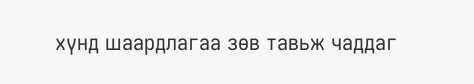хүнд шаардлагаа зөв тавьж чаддаг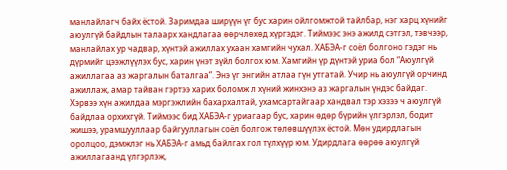манлайлагч байх ёстой. Заримдаа ширүүн үг бус харин ойлгомжтой тайлбар, нэг харц хүнийг аюулгүй байдлын талаарх хандлагаа өөрчлөхөд хүргэдэг. Тиймээс энэ ажилд сэтгэл, тэвчээр, манлайлах ур чадвар, хүнтэй ажиллах ухаан хамгийн чухал. ХАБЭА-г соёл болгоно гэдэг нь дүрмийг цээжлүүлэх бус, харин үнэт зүйл болгох юм. Хамгийн үр дүнтэй уриа бол “Аюулгүй ажиллагаа аз жаргалын баталгаа”. Энэ үг энгийн атлаа гүн утгатай. Учир нь аюулгүй орчинд ажиллаж, амар тайван гэртээ харих боломж л хүний жинхэнэ аз жаргалын үндэс байдаг. Хэрвээ хүн ажилдаа мэргэжлийн бахархалтай, ухамсартайгаар хандвал тэр хэзээ ч аюулгүй байдлаа орхихгүй. Тиймээс бид ХАБЭА-г уриагаар бус, харин өдөр бүрийн үлгэрлэл, бодит жишээ, урамшууллаар байгууллагын соёл болгож төлөвшүүлэх ёстой. Мөн удирдлагын оролцоо, дэмжлэг нь ХАБЭА-г амьд байлгах гол түлхүүр юм. Удирдлага өөрөө аюулгүй ажиллагаанд үлгэрлэж,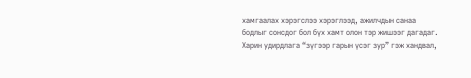хамгаалах хэрэгслээ хэрэглээд, ажилчдын санаа бодлыг сонсдог бол бүх хамт олон тэр жишээг дагадаг. Харин удирдлага “зүгээр гарын үсэг зур” гэж хандвал,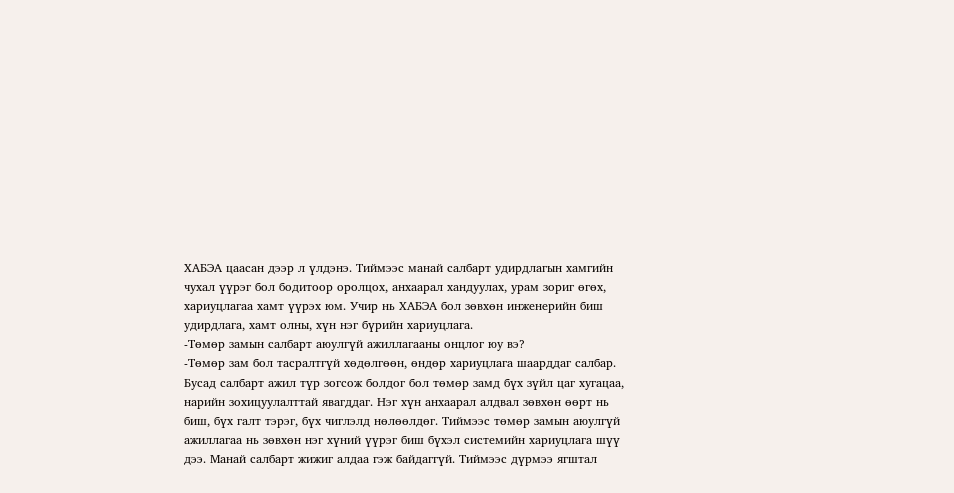ХАБЭА цаасан дээр л үлдэнэ. Тиймээс манай салбарт удирдлагын хамгийн чухал үүрэг бол бодитоор оролцох, анхаарал хандуулах, урам зориг өгөх, хариуцлагаа хамт үүрэх юм. Учир нь ХАБЭА бол зөвхөн инженерийн биш удирдлага, хамт олны, хүн нэг бүрийн хариуцлага.
-Төмөр замын салбарт аюулгүй ажиллагааны онцлог юу вэ?
-Төмөр зам бол тасралтгүй хөдөлгөөн, өндөр хариуцлага шаарддаг салбар. Бусад салбарт ажил түр зогсож болдог бол төмөр замд бүх зүйл цаг хугацаа, нарийн зохицуулалттай явагддаг. Нэг хүн анхаарал алдвал зөвхөн өөрт нь биш, бүх галт тэрэг, бүх чиглэлд нөлөөлдөг. Тиймээс төмөр замын аюулгүй ажиллагаа нь зөвхөн нэг хүний үүрэг биш бүхэл системийн хариуцлага шүү дээ. Манай салбарт жижиг алдаа гэж байдаггүй. Тиймээс дүрмээ ягштал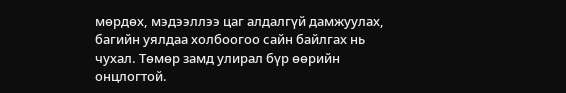мөрдөх, мэдээллээ цаг алдалгүй дамжуулах, багийн уялдаа холбоогоо сайн байлгах нь чухал. Төмөр замд улирал бүр өөрийн онцлогтой.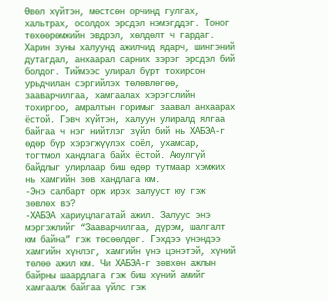Өвөл хүйтэн, мөстсөн орчинд гулгах, хальтрах, осолдох эрсдэл нэмэгддэг. Тоног төхөөрөмжийн эвдрэл, хөлдөлт ч гардаг. Харин зуны халуунд ажилчид ядарч, шингэний дутагдал, анхаарал сарних зэрэг эрсдэл бий болдог. Тиймээс улирал бүрт тохирсон урьдчилан сэргийлэх төлөвлөгөө, зааварчилгаа, хамгаалах хэрэгслийн тохиргоо, амралтын горимыг заавал анхаарах ёстой. Гэвч хүйтэн, халуун улиралд ялгаа байгаа ч нэг нийтлэг зүйл бий нь ХАБЭА-г өдөр бүр хэрэгжүүлэх соёл, ухамсар, тогтмол хандлага байх ёстой. Аюулгүй байдлыг улирлаар биш өдөр тутмаар хэмжих нь хамгийн зөв хандлага юм.
-Энэ салбарт орж ирэх залууст юу гэж зөвлөх вэ?
-ХАБЭА хариуцлагатай ажил. Залуус энэ мэргэжлийг “Зааварчилгаа, дүрэм, шалгалт юм байна” гэж төсөөлдөг. Гэхдээ үнэндээ хамгийн хүнлэг, хамгийн үнэ цэнэтэй, хүний төлөө ажил юм. Чи ХАБЭА-г зөвхөн ажлын байрны шаардлага гэж биш хүний амийг хамгаалж байгаа үйлс гэж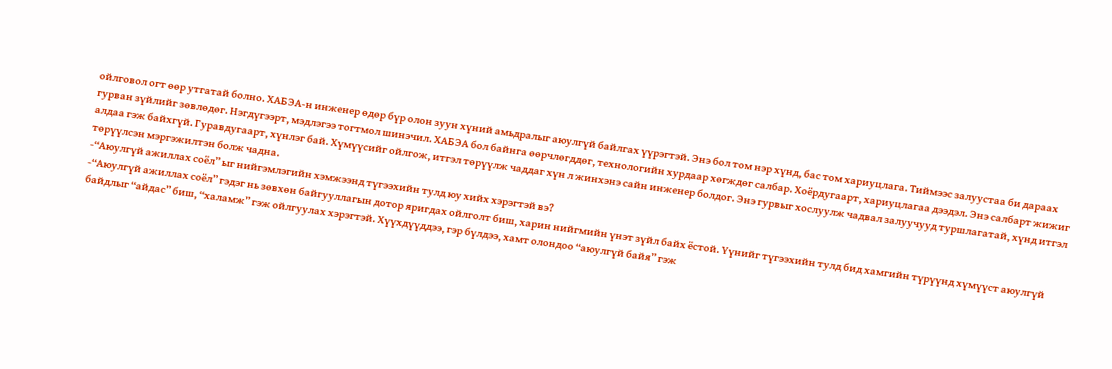ойлговол огт өөр утгатай болно. ХАБЭА-н инженер өдөр бүр олон зуун хүний амьдралыг аюулгүй байлгах үүрэгтэй. Энэ бол том нэр хүнд, бас том хариуцлага. Тиймээс залуустаа би дараах гурван зүйлийг зөвлөдөг. Нэгдүгээрт, мэдлэгээ тогтмол шинэчил. ХАБЭА бол байнга өөрчлөгддөг, технологийн хурдаар хөгждөг салбар. Хоёрдугаарт, хариуцлагаа дээдэл. Энэ салбарт жижиг алдаа гэж байхгүй. Гуравдугаарт, хүнлэг бай. Хүмүүсийг ойлгож, итгэл төрүүлж чаддаг хүн л жинхэнэ сайн инженер болдог. Энэ гурвыг хослуулж чадвал залуучууд туршлагатай, хүнд итгэл төрүүлсэн мэргэжилтэн болж чадна.
-“Аюулгүй ажиллах соёл” ыг нийгэмлэгийн хэмжээнд түгээхийн тулд юу хийх хэрэгтэй вэ?
-“Аюулгүй ажиллах соёл” гэдэг нь зөвхөн байгууллагын дотор яригдах ойлголт биш, харин нийгмийн үнэт зүйл байх ёстой. Үүнийг түгээхийн тулд бид хамгийн түрүүнд хүмүүст аюулгүй байдлыг “айдас” биш, “халамж” гэж ойлгуулах хэрэгтэй. Хүүхдүүддээ, гэр бүлдээ, хамт олондоо “аюулгүй байя” гэж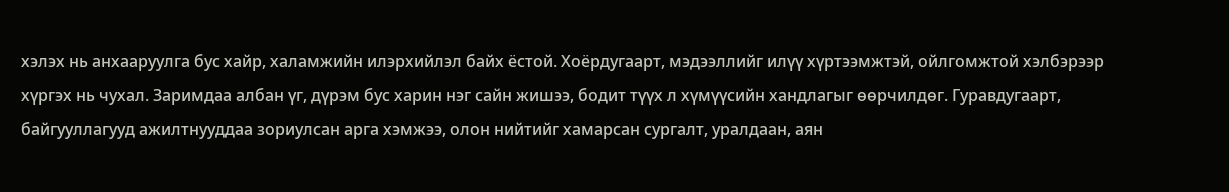хэлэх нь анхааруулга бус хайр, халамжийн илэрхийлэл байх ёстой. Хоёрдугаарт, мэдээллийг илүү хүртээмжтэй, ойлгомжтой хэлбэрээр хүргэх нь чухал. Заримдаа албан үг, дүрэм бус харин нэг сайн жишээ, бодит түүх л хүмүүсийн хандлагыг өөрчилдөг. Гуравдугаарт, байгууллагууд ажилтнууддаа зориулсан арга хэмжээ, олон нийтийг хамарсан сургалт, уралдаан, аян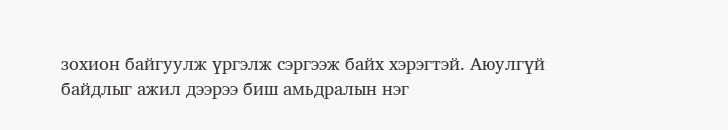зохион байгуулж үргэлж сэргээж байх хэрэгтэй. Аюулгүй байдлыг ажил дээрээ биш амьдралын нэг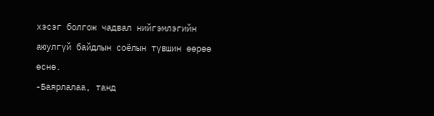хэсэг болгож чадвал нийгэмлэгийн аюулгүй байдлын соёлын түвшин өөрөө өснө.
-Баярлалаа, танд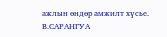ажлын өндөр амжилт хүсье.
В.САРАНГУА